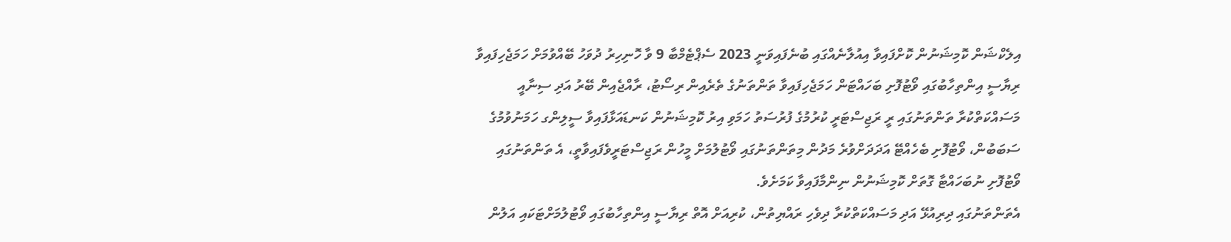އިލެކްޝަން ކޮމިޝަނުން ކޮށްފައިވާ އިއުލާނެއްގައި ބުނެފައިވަނީ 2023 ސެޕްޓެމްބާ 9 ވާ ހޮނިހިރު ދުވަހު ބޭއްވުމަށް ހަމަޖެހިފައިވާ ރިޔާސީ އިންތިހާބުގައި ވޯޓުފޮށި ބަހައްޓަން ހަމަޖެހިފައިވާ ތަންތަނުގެ ތެރެއިން ރިސޯޓު، ރާއްޖެއިން ބޭރު އަދި ސިނާއީ މަސައްކަތްކުރާ ތަންތަނުގައި ރީ ރަޖިސްޓަރީ ކުރުމުގެ ފުރުސަތު ހަމަވި އިރު ކޮމިޝަނުން ކަނޑައަޅާފައިވާ ސީލިންގ ހަމަނުވުމުގެ ސަބަބުން، ވޯޓުފޮށި ބެހެއްޓޭ އަދަދަށްވުރެ މަދުން މިތަންތަނުގައި ވޯޓުލުމަށް މީހުން ރަޖިސްޓަރީވެފައިވާތީ، އެ ތަންތަނުގައި ވޯޓުފޮށި ނުބަހައްޓާ ގޮތަށް ކޮމިޝަނުން ނިންމާފައިވާ ކަމަށެވެ.
އެތަންތަނުގައި ދިރިއުޅޭ އަދި މަސައްކަތްކުރާ ދިވެހި ރައްޔިތުން، ކުރިއަށް އޮތް ރިޔާސީ އިންތިހާބުގައި ވޯޓުލުމަށްޓަކައި އަލުން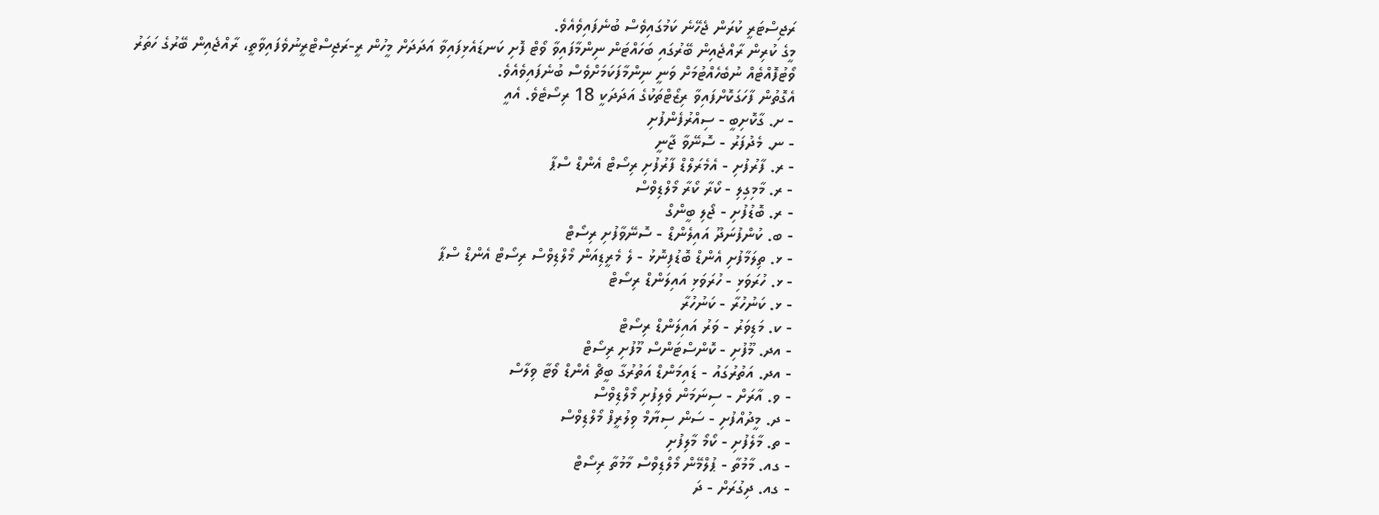ރަޖިސްޓަރީ ކުރަން ޖެހޭނެ ކަމުގައިވެސް ބުނެފައިވެއެވެ.
މީގެ ކުރިން ރާއްޖެއިން ބޭރުގައި ބަހައްޓަން ނިންމާފައިވާ ވޯޓް ފޮށި ކަނޑައެޅިފައިވާ އަދަދަށް މީހުން ރީ-ރަޖިސްޓްރީނުވެފައިވާތީ، ރާއްޖެއިން ބޭރުގެ ހަތަރު ވޯޓުފޮއްޓެއް ނުބެހެއްޓުމަށް ވަނީ ނިންމާފަކަމަށްވެސް ބުނެފައިވެއެވެ.
އެގޮތުން ފާހަގަކޮށްފައިވާ ރިޒޯޓްތަކުގެ އަދަދަކީ 18 ރިސޯޓެވެ. އެއީ
- ށ. ގާކޮށިބީ - ސިއްރުފެންފުށި
- ނ. މެދުފަރު - ސޮނޭވާ ޖާނީ
- ރ. ފާރުފުށި - އެމެރަލްޑް ފާރުފުށި ރިސޯޓް އެންޑް ސްޕާ
- ރ. މާމިގިލި - ކޯރާ ކޯރާ މޯލްޑިވްސް
- ރ. ބޮޑުފުށި - ޖޯލި ބީންގް
- ބ. ކުންފުނަދޫ އައިލެންޑް - ސޮނޭވާފުށި ރިސޯޓް
- ޅ. ތިލަމާފުށި އެންޑް ބޮޑުފިނޮޅު - ލެ މެރީޑިއަން މޯލްޑިވްސް ރިސޯޓް އެންޑް ސްޕާ
- ޅ. ހުރަވަޅި - ހުރަވަޅި އައިލަންޑް ރިސޯޓް
- ޅ. ކަނުހުރާ - ކަނުހުރާ
- ކ. މަޑިވަރު - ވަރު އައިލަންޑް ރިސޯޓް
- އދ. މޫފުށި - ކޮންސްޓަންސް މޫފުށި ރިސޯޓް
- އދ. އަތުރުގައު - ޑައިމަންޑް އަތުރުގާ ބީޗް އެންޑް ވޯޓާ ވިލާސް
- ވ. އާރަށް - ސިނަމަން ވެލިފުށި މޯލްޑިވްސް
- ދ. މީދުއްފުށި - ސަން ސިޔާމް ވިލުރީފް މޯލްޑިވްސް
- ތ. މާލެފުށި - ކޯމޯ މާލިފުށި
- ގއ. މާމުތާ - ޕުލްމޭން މޯލްޑިވްސް މާމުތާ ރިސޯޓް
- ގއ. ދިގުރަށް - ދަ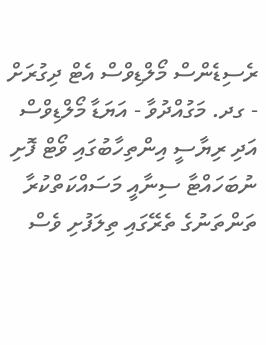ރެސިޑެންސް މޯލްޑިވްސް އެޓް ދިގުރަށް
- ގދ. މަގުއްދުވާ - އަޔަޑާ މޯލްޑިވްސް
އަދި ރިޔާސީ އިންތިހާބުގައި ވޯޓް ފޮށި ނުބަހައްޓާ ސިނާއީ މަސައްކަތްކުރާ ތަންތަނުގެ ތެރޭގައި ތިލަފުށި ވެސް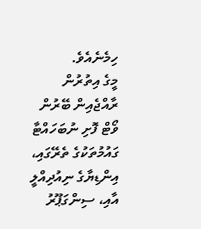ހިމެނެއެވެ.
މީގެ އިތުރުން ރާއްޖެއިން ބޭރުން ވޯޓް ފޮށި ނުބަހައްޓާ ގައުމުތަކުގެ ތެރޭގައި، އިންޑިޔާގެ ނިއުދިއްލީ އާއި، ސިންގަޕޫރު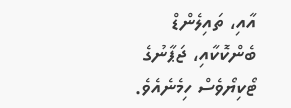އާއި، ތައިލެންޑް ބެންކޮކާއި، ޖަޕާނުގެ ޓޯކިޔޯވެސް ހިމެނެއެވެ.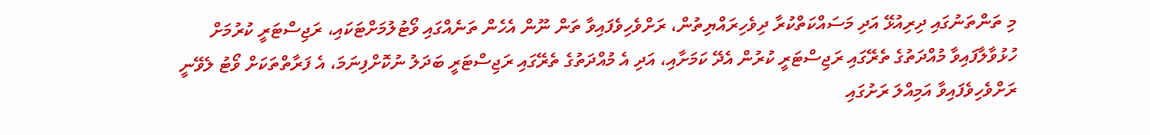މި ތަންތަނުގައި ދިރިއުޅޭ އަދި މަސައްކަތްކުރާ ދިވެހިރައްޔިތުން، ރަށްވެހިވެފައިވާ ތަން ނޫން އެހެން ތަނެއްގައި ވޯޓުލުމަށްޓަކައި، ރަޖިސްޓަރީ ކުރުމަށް ހުޅުވާލާފައިވާ މުއްދަތުގެ ތެރޭގައި ރަޖިސްޓަރީ ކުރުން އެދޭ ކަމަށާއި، އަދި އެ މުއްދަތުގެ ތެރޭގައި ރަޖިސްޓަރީ ބަދަލު ނުކޮށްފިނަމަ، އެ ފަރާތްތަކަށް ވޯޓު ލެވޭނީ ރަށްވެހިވެފައިވާ އަމިއްލަ ރަށުގައި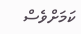ކަމަށްވެސް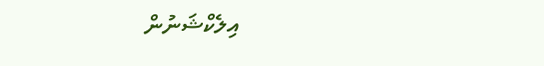އިލެކްޝަނުން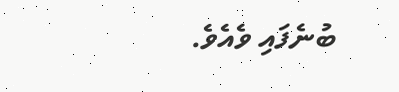ބުނެފައި ވެއެވެ.